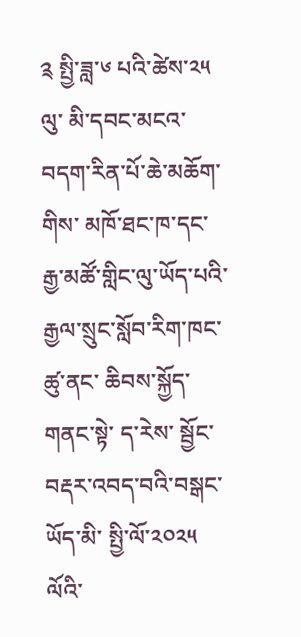༉ སྤྱི་ཟླ་༦ པའི་ཚེས་༢༥ ལུ་ མི་དབང་མངའ་བདག་རིན་པོ་ཆེ་མཆོག་གིས་ མཁོ་ཐང་ཁ་དང་ རྒྱ་མཚོ་གླིང་ལུ་ཡོད་པའི་ རྒྱལ་སྲུང་སློབ་རིག་ཁང་ཚུ་ནང་ ཆིབས་སྐྱོད་གནང་སྟེ་ ད་རེས་ སྦྱོང་བརྡར་འབད་བའི་བསྒང་ཡོད་མི་ སྤྱི་ལོ་༢༠༢༥ ལོའི་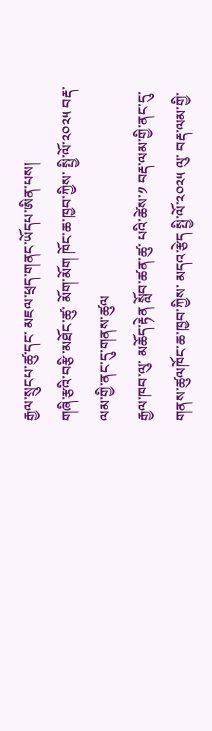རྒྱལ་སྲུངཔ་ཚུ་དང་ མཇལ་ཕྲད་གནང་ཡོདཔ་ཨིན་པས།
གཞི་རྩའི་བརྩི་མཐོང་ཚུ་ མོག་མོག ཁོང་ཆ་ཁྱབ་ཀྱིས་ སྤྱི་ལོ་༢༠༢༥ བརྡ་ལམ་གྱི་ནང་དུ་གནས་ཚུལ
རྒྱལ་ཁབ་ལུ་ མཆོད་རྟེན སློབ་ཚན་ཚུ་ པའི་ཚེས་༡ བརྡ་ལམ་གྱི་ནང་དུ་གནས་ཚུལཁོང་ཆ་ཁྱབ་ཀྱིས་ མདའ་རྩེད སྤྱི་ལོ་༢༠༢༥ ལུ་ བརྡ་ལམ་གྱི་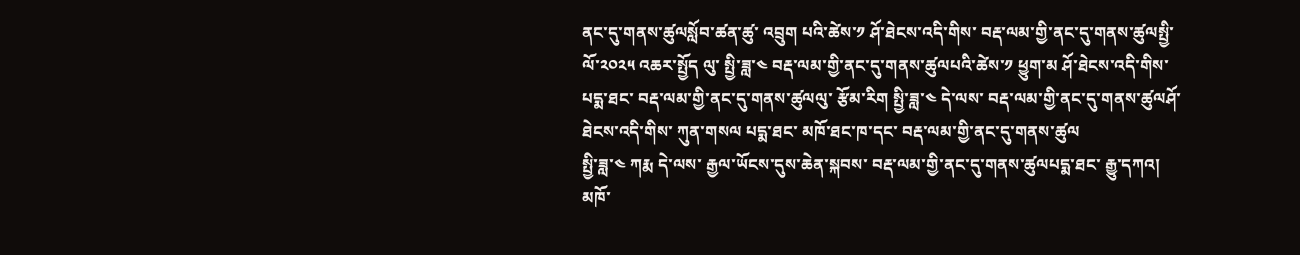ནང་དུ་གནས་ཚུལསློབ་ཚན་ཚུ་ འབྲུག པའི་ཚེས་༡ ཤོ་ཐེངས་འདི་གིས་ བརྡ་ལམ་གྱི་ནང་དུ་གནས་ཚུལསྤྱི་ལོ་༢༠༢༥ འཆར་སྤྱོད ལུ་ སྤྱི་ཟླ་༤ བརྡ་ལམ་གྱི་ནང་དུ་གནས་ཚུལཔའི་ཚེས་༡ ཕྱུག་མ ཤོ་ཐེངས་འདི་གིས་ པདྨ་ཐང་ བརྡ་ལམ་གྱི་ནང་དུ་གནས་ཚུལལུ་ རྩོམ་རིག སྤྱི་ཟླ་༤ དེ་ལས་ བརྡ་ལམ་གྱི་ནང་དུ་གནས་ཚུལཤོ་ཐེངས་འདི་གིས་ ཀུན་གསལ པདྨ་ཐང་ མཁོ་ཐང་ཁ་དང་ བརྡ་ལམ་གྱི་ནང་དུ་གནས་ཚུལ
སྤྱི་ཟླ་༤ ཀརྨ དེ་ལས་ རྒྱལ་ཡོངས་དུས་ཆེན་སྐབས་ བརྡ་ལམ་གྱི་ནང་དུ་གནས་ཚུལཔདྨ་ཐང་ རྒྱུ་དཀའ། མཁོ་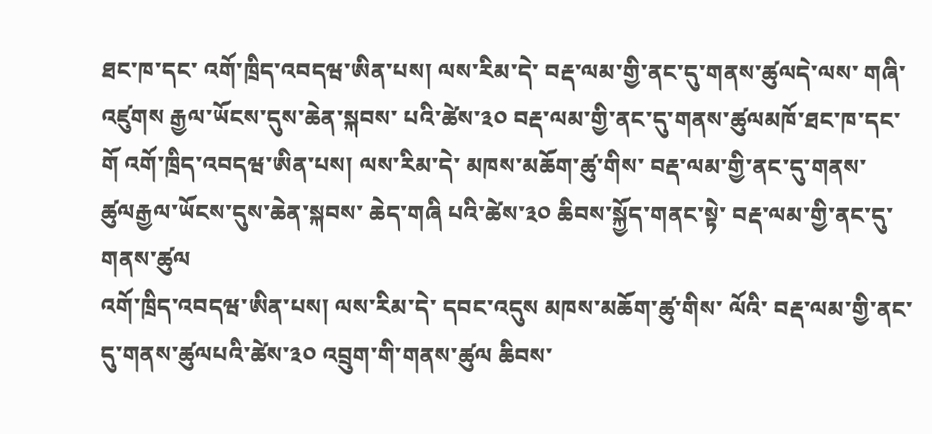ཐང་ཁ་དང་ འགོ་ཁྲིད་འབདཝ་ཨིན་པས། ལས་རིམ་དེ་ བརྡ་ལམ་གྱི་ནང་དུ་གནས་ཚུལདེ་ལས་ གཞི་འཛུགས རྒྱལ་ཡོངས་དུས་ཆེན་སྐབས་ པའི་ཚེས་༣༠ བརྡ་ལམ་གྱི་ནང་དུ་གནས་ཚུལམཁོ་ཐང་ཁ་དང་ གོ འགོ་ཁྲིད་འབདཝ་ཨིན་པས། ལས་རིམ་དེ་ མཁས་མཆོག་ཚུ་གིས་ བརྡ་ལམ་གྱི་ནང་དུ་གནས་ཚུལརྒྱལ་ཡོངས་དུས་ཆེན་སྐབས་ ཆེད་གཞི པའི་ཚེས་༣༠ ཆིབས་སྐྱོད་གནང་སྟེ་ བརྡ་ལམ་གྱི་ནང་དུ་གནས་ཚུལ
འགོ་ཁྲིད་འབདཝ་ཨིན་པས། ལས་རིམ་དེ་ དབང་འདུས མཁས་མཆོག་ཚུ་གིས་ ལོའི་ བརྡ་ལམ་གྱི་ནང་དུ་གནས་ཚུལཔའི་ཚེས་༣༠ འབྲུག་གི་གནས་ཚུལ ཆིབས་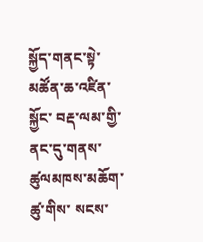སྐྱོད་གནང་སྟེ་ མཚོན་ཆ་འཛིན་སྐྱོང་ བརྡ་ལམ་གྱི་ནང་དུ་གནས་ཚུལམཁས་མཆོག་ཚུ་གིས་ སངས་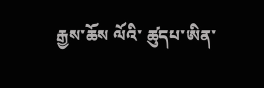རྒྱས་ཆོས ལོའི་ ཚུདཔ་ཨིན་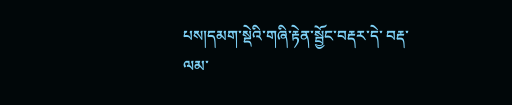པས།དམག་སྡེའི་གཞི་རྟེན་སྦྱོང་བརྡར་དེ་ བརྡ་ལམ་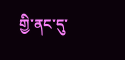གྱི་ནང་དུ་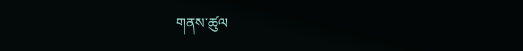གནས་ཚུལ